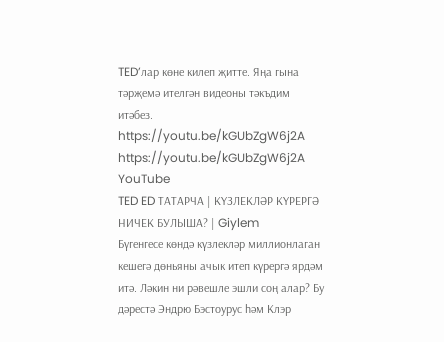TED’лар көне килеп җитте. Яңа гына тәрҗемә ителгән видеоны тәкъдим итәбез.
https://youtu.be/kGUbZgW6j2A
https://youtu.be/kGUbZgW6j2A
YouTube
TED ED ТАТАРЧА | КҮЗЛЕКЛӘР КҮРЕРГӘ НИЧЕК БУЛЫША? | Giylem
Бүгенгесе көндә күзлекләр миллионлаган кешегә дөньяны ачык итеп күрергә ярдәм итә. Ләкин ни рәвешле эшли соң алар? Бу дәрестә Эндрю Бэстоурус һәм Клэр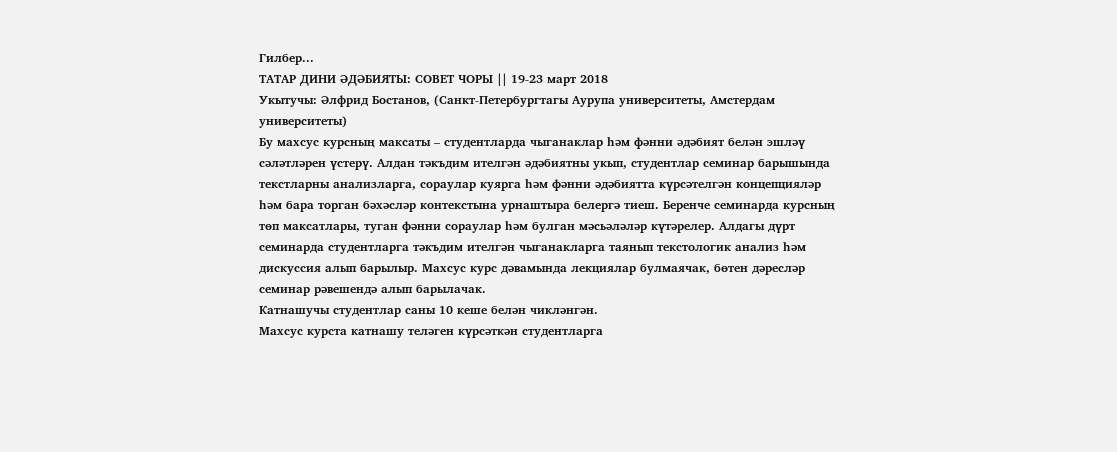Гилбер...
ТАТАР ДИНИ ӘДӘБИЯТЫ: СОВЕТ ЧОРЫ || 19-23 март 2018
Укытучы: Әлфрид Бостанов, (Санкт-Петербургтагы Аурупа университеты, Амстердам университеты)
Бу махсус курсның максаты – студентларда чыганаклар һәм фәнни әдәбият белән эшләү сәләтләрен үстерү. Алдан тәкъдим ителгән әдәбиятны укып, студентлар семинар барышында текстларны анализларга, сораулар куярга һәм фәнни әдәбиятта күрсәтелгән концепцияләр һәм бара торган бәхәсләр контекстына урнаштыра белергә тиеш. Беренче семинарда курсның төп максатлары, туган фәнни сораулар һәм булган мәсьәләләр күтәрелер. Алдагы дүрт семинарда студентларга тәкъдим ителгән чыганакларга таянып текстологик анализ һәм дискуссия алып барылыр. Махсус курс дәвамында лекциялар булмаячак, бөтен дәресләр семинар рәвешендә алып барылачак.
Катнашучы студентлар саны 10 кеше белән чикләнгән.
Махсус курста катнашу теләген күрсәткән студентларга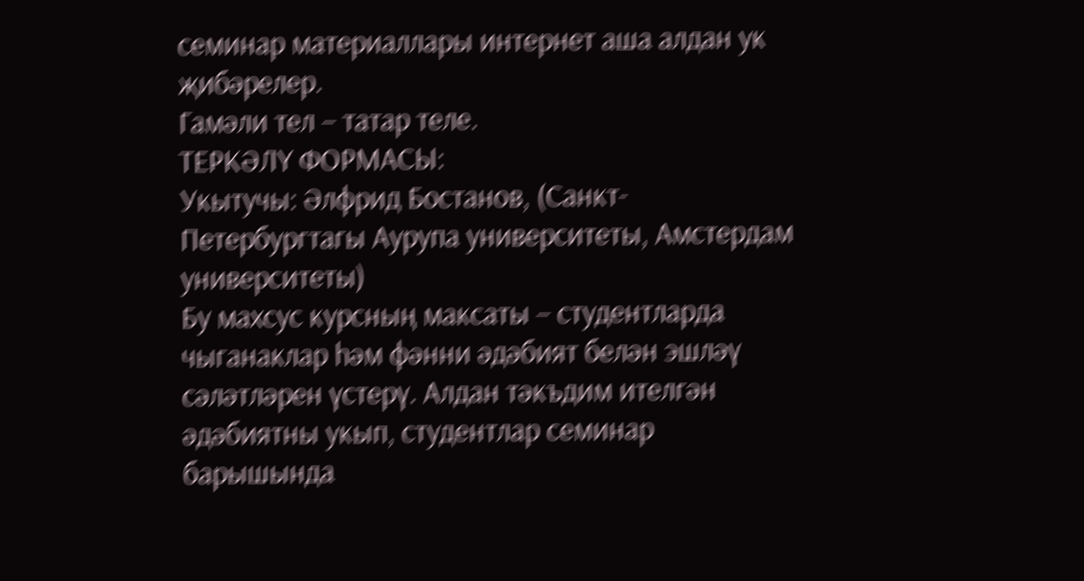семинар материаллары интернет аша алдан ук җибәрелер.
Гамәли тел – татар теле.
ТЕРКӘЛҮ ФОРМАСЫ:
Укытучы: Әлфрид Бостанов, (Санкт-Петербургтагы Аурупа университеты, Амстердам университеты)
Бу махсус курсның максаты – студентларда чыганаклар һәм фәнни әдәбият белән эшләү сәләтләрен үстерү. Алдан тәкъдим ителгән әдәбиятны укып, студентлар семинар барышында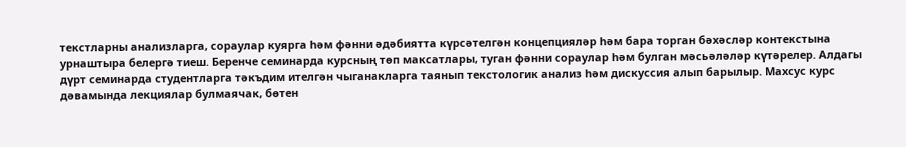текстларны анализларга, сораулар куярга һәм фәнни әдәбиятта күрсәтелгән концепцияләр һәм бара торган бәхәсләр контекстына урнаштыра белергә тиеш. Беренче семинарда курсның төп максатлары, туган фәнни сораулар һәм булган мәсьәләләр күтәрелер. Алдагы дүрт семинарда студентларга тәкъдим ителгән чыганакларга таянып текстологик анализ һәм дискуссия алып барылыр. Махсус курс дәвамында лекциялар булмаячак, бөтен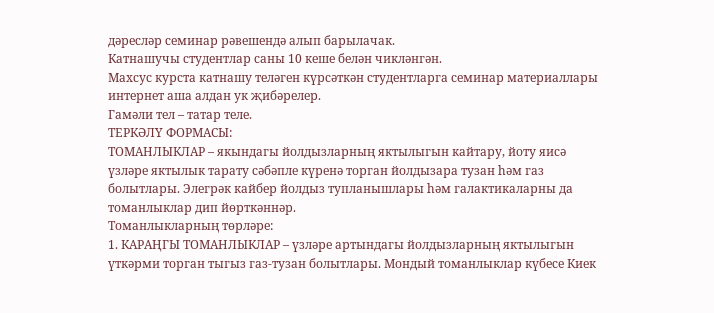дәресләр семинар рәвешендә алып барылачак.
Катнашучы студентлар саны 10 кеше белән чикләнгән.
Махсус курста катнашу теләген күрсәткән студентларга семинар материаллары интернет аша алдан ук җибәрелер.
Гамәли тел – татар теле.
ТЕРКӘЛҮ ФОРМАСЫ:
ТОМАНЛЫКЛАР – якындагы йолдызларның яктылыгын кайтару, йоту яисә үзләре яктылык тарату сәбәпле күренә торган йолдызара тузан һәм газ болытлары. Элегрәк кайбер йолдыз тупланышлары һәм галактикаларны да томанлыклар дип йөрткәннәр.
Томанлыкларның төрләре:
1. КАРАҢГЫ ТОМАНЛЫКЛАР – үзләре артындагы йолдызларның яктылыгын үткәрми торган тыгыз газ-тузан болытлары. Мондый томанлыклар күбесе Киек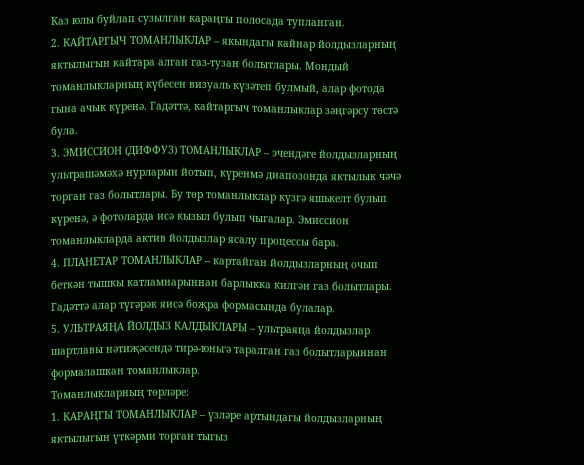Каз юлы буйлап сузылган караңгы полосада тупланган.
2. КАЙТАРГЫЧ ТОМАНЛЫКЛАР – якындагы кайнар йолдызларның яктылыгын кайтара алган газ-тузан болытлары. Мондый томанлыкларның күбесен визуаль күзәтеп булмый, алар фотода гына ачык күренә. Гадәттә, кайтаргыч томанлыклар зәңгәрсу төстә була.
3. ЭМИССИОН (ДИФФУЗ) ТОМАНЛЫКЛАР – эчендәге йолдызларның ультрашәмәхә нурларын йотып, күренмә диапозонда яктылык чәчә торган газ болытлары. Бу төр томанлыклар күзгә яшькелт булып күренә, ә фотоларда исә кызыл булып чыгалар. Эмиссион томанлыкларда актив йолдызлар ясалу процессы бара.
4. ПЛАНЕТАР ТОМАНЛЫКЛАР – картайган йолдызларның очып беткән тышкы катламнарыннан барлыкка килгән газ болытлары. Гадәттә алар түгәрәк яисә боҗра формасында булалар.
5. УЛЬТРАЯҢА ЙОЛДЫЗ КАЛДЫКЛАРЫ – ультраяңа йолдызлар шартлавы нәтиҗәсендә тирә-юньгә таралган газ болытларыннан формалашкан томанлыклар.
Томанлыкларның төрләре:
1. КАРАҢГЫ ТОМАНЛЫКЛАР – үзләре артындагы йолдызларның яктылыгын үткәрми торган тыгыз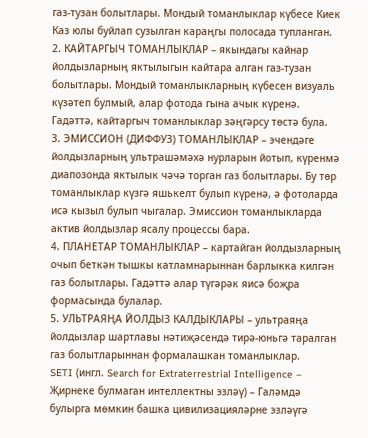газ-тузан болытлары. Мондый томанлыклар күбесе Киек Каз юлы буйлап сузылган караңгы полосада тупланган.
2. КАЙТАРГЫЧ ТОМАНЛЫКЛАР – якындагы кайнар йолдызларның яктылыгын кайтара алган газ-тузан болытлары. Мондый томанлыкларның күбесен визуаль күзәтеп булмый, алар фотода гына ачык күренә. Гадәттә, кайтаргыч томанлыклар зәңгәрсу төстә була.
3. ЭМИССИОН (ДИФФУЗ) ТОМАНЛЫКЛАР – эчендәге йолдызларның ультрашәмәхә нурларын йотып, күренмә диапозонда яктылык чәчә торган газ болытлары. Бу төр томанлыклар күзгә яшькелт булып күренә, ә фотоларда исә кызыл булып чыгалар. Эмиссион томанлыкларда актив йолдызлар ясалу процессы бара.
4. ПЛАНЕТАР ТОМАНЛЫКЛАР – картайган йолдызларның очып беткән тышкы катламнарыннан барлыкка килгән газ болытлары. Гадәттә алар түгәрәк яисә боҗра формасында булалар.
5. УЛЬТРАЯҢА ЙОЛДЫЗ КАЛДЫКЛАРЫ – ультраяңа йолдызлар шартлавы нәтиҗәсендә тирә-юньгә таралган газ болытларыннан формалашкан томанлыклар.
SETI (ингл. Search for Extraterrestrial Intelligence – Җирнеке булмаган интеллектны эзләү) – Галәмдә булырга мөмкин башка цивилизацияләрне эзләүгә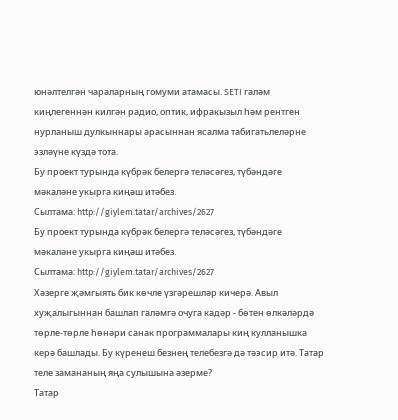юнәлтелгән чараларның гомуми атамасы. SETI галәм киңлегеннән килгән радио, оптик, ифракызыл һәм рентген нурланыш дулкыннары арасыннан ясалма табигатьлеләрне эзләүне күздә тота.
Бу проект турында күбрәк белергә теләсәгез, түбәндәге мәкаләне укырга киңәш итәбез.
Сылтама: http://giylem.tatar/archives/2627
Бу проект турында күбрәк белергә теләсәгез, түбәндәге мәкаләне укырга киңәш итәбез.
Сылтама: http://giylem.tatar/archives/2627
Хәзерге җәмгыять бик көчле үзгәрешләр кичерә. Авыл хуҗалыгыннан башлап галәмгә очуга кадәр - бөтен өлкәләрдә төрле-төрле һөнәри санак программалары киң кулланышка керә башлады. Бу күренеш безнең телебезгә дә тәэсир итә. Татар теле замананың яңа сулышына әзерме?
Татар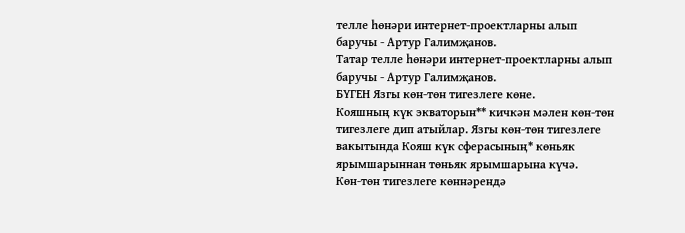телле һөнәри интернет-проектларны алып баручы - Артур Галимҗанов.
Татар телле һөнәри интернет-проектларны алып баручы - Артур Галимҗанов.
БҮГЕН Язгы көн-төн тигезлеге көне.
Кояшның күк экваторын** кичкән мәлен көн-төн тигезлеге дип атыйлар. Язгы көн-төн тигезлеге вакытында Кояш күк сферасының* көньяк ярымшарыннан төньяк ярымшарына күчә.
Көн-төн тигезлеге көннәрендә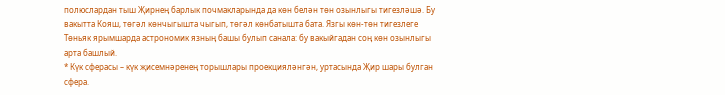полюслардан тыш Җирнең барлык почмакларында да көн белән төн озынлыгы тигезләшә. Бу вакытта Кояш, төгәл көнчыгышта чыгып, төгәл көнбатышта бата. Язгы көн-төн тигезлеге Төньяк ярымшарда астрономик язның башы булып санала: бу вакыйгадан соң көн озынлыгы арта башлый.
* Күк сферасы – күк җисемнәренең торышлары проекцияләнгән, уртасында Җир шары булган сфера.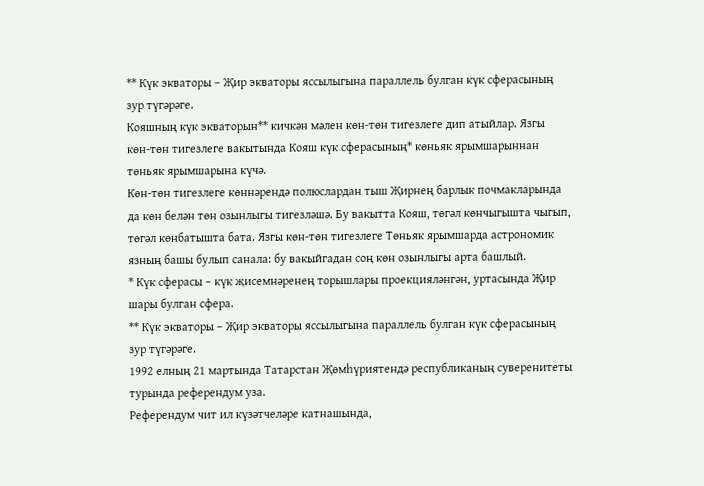** Күк экваторы – Җир экваторы яссылыгына параллель булган күк сферасының зур түгәрәге.
Кояшның күк экваторын** кичкән мәлен көн-төн тигезлеге дип атыйлар. Язгы көн-төн тигезлеге вакытында Кояш күк сферасының* көньяк ярымшарыннан төньяк ярымшарына күчә.
Көн-төн тигезлеге көннәрендә полюслардан тыш Җирнең барлык почмакларында да көн белән төн озынлыгы тигезләшә. Бу вакытта Кояш, төгәл көнчыгышта чыгып, төгәл көнбатышта бата. Язгы көн-төн тигезлеге Төньяк ярымшарда астрономик язның башы булып санала: бу вакыйгадан соң көн озынлыгы арта башлый.
* Күк сферасы – күк җисемнәренең торышлары проекцияләнгән, уртасында Җир шары булган сфера.
** Күк экваторы – Җир экваторы яссылыгына параллель булган күк сферасының зур түгәрәге.
1992 елның 21 мартында Татарстан Җөмһүриятендә республиканың суверенитеты турында референдум уза.
Референдум чит ил күзәтчеләре катнашында,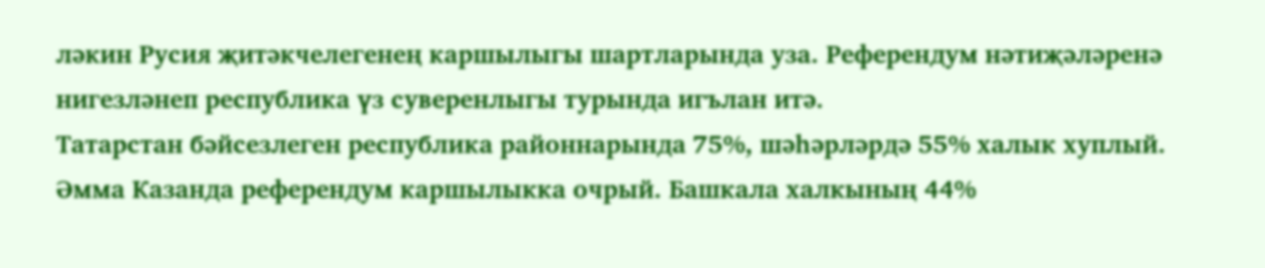ләкин Русия җитәкчелегенең каршылыгы шартларында уза. Референдум нәтиҗәләренә нигезләнеп республика үз суверенлыгы турында игълан итә.
Татарстан бәйсезлеген республика районнарында 75%, шәһәрләрдә 55% халык хуплый. Әмма Казанда референдум каршылыкка очрый. Башкала халкының 44%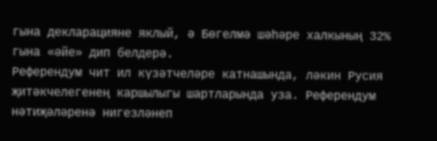гына декларацияне яклый, ә Бөгелмә шәһәре халкының 32% гына «әйе» дип белдерә.
Референдум чит ил күзәтчеләре катнашында, ләкин Русия җитәкчелегенең каршылыгы шартларында уза. Референдум нәтиҗәләренә нигезләнеп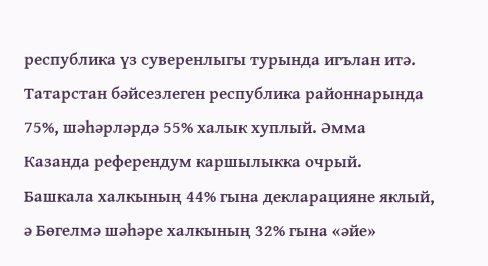республика үз суверенлыгы турында игълан итә.
Татарстан бәйсезлеген республика районнарында 75%, шәһәрләрдә 55% халык хуплый. Әмма Казанда референдум каршылыкка очрый. Башкала халкының 44% гына декларацияне яклый, ә Бөгелмә шәһәре халкының 32% гына «әйе»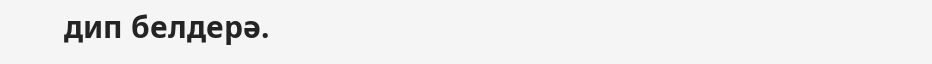дип белдерә.